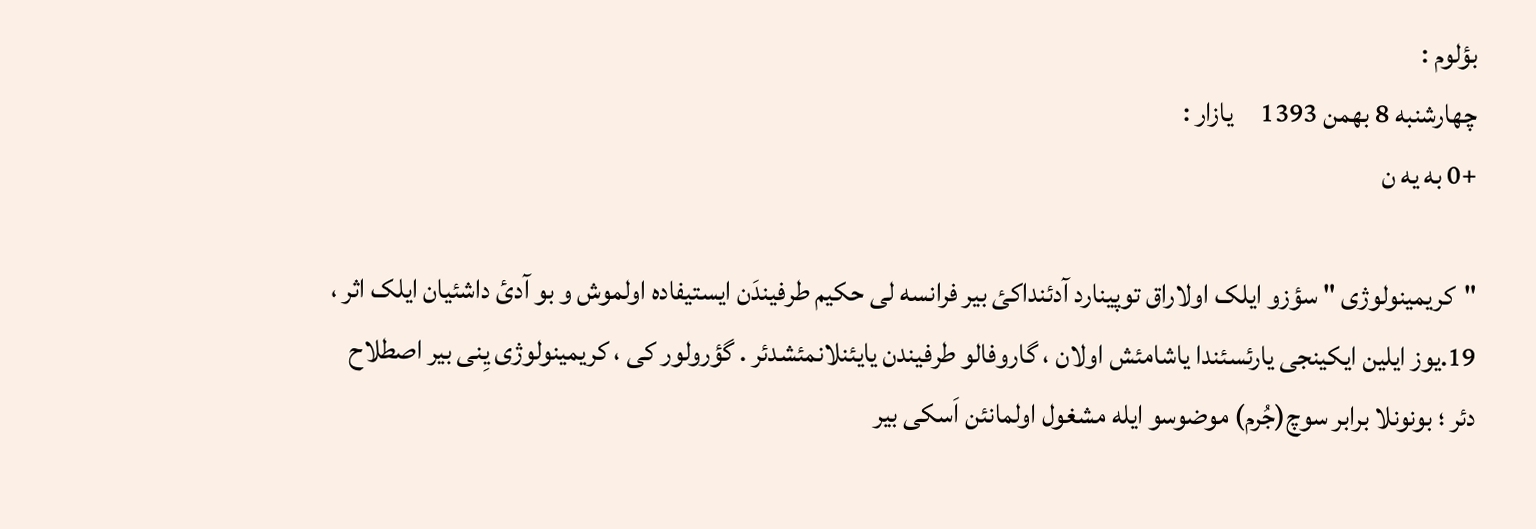بؤلوم :
چهارشنبه 8 بهمن 1393     یازار :
+0 به یه ن

"کریمینولوژی " سؤزو ایلک اولاراق توپینارد آدئنداکئ بیر فرانسه لی حکیم طرفیندَن ایستیفاده اولموش و بو آدئ داشئیان ایلک اثر ، 19.یوز ایلین ایکینجی یارئسئندا یاشامئش اولان ، گاروفالو طرفیندن یایئنلانمئشدئر . گؤرولور کی ، کریمینولوژی یِنی بیر اصطلاح دئر ؛ بونونلا برابر سوچ(جُرم) موضوسو ایله مشغول اولمانئن اَسکی بیر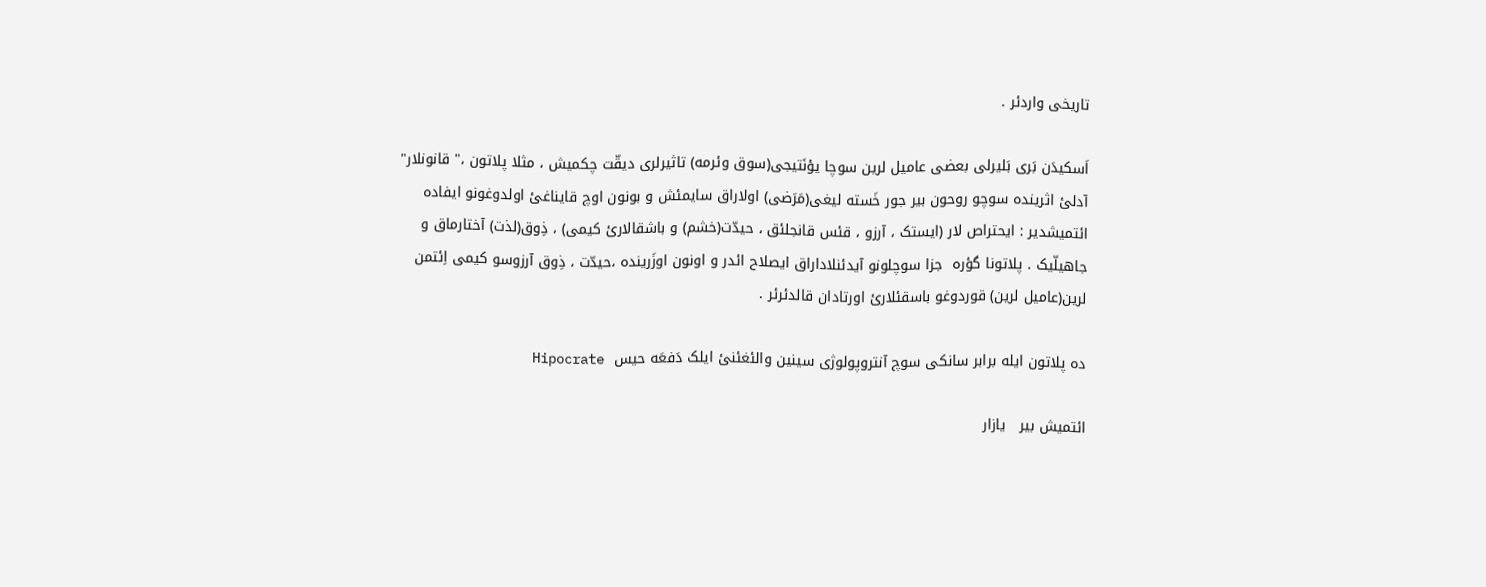تاریخی واردئر .

اَسکیدَن بَری بَلیرلی بعضی عامیل لرین سوچا یؤنَتیجی(سوق وئرمه) تاثیرلری دیقّت چکمیش ، مثلا پلاتون ،" قانونلار" آدلئ اثرینده سوچو روحون بیر جور خَسته لیغی(مَرَضی) اولاراق سایمئش و بونون اوچ قایناغئ اولدوغونو ایفاده ائتمیشدیر : ایحتراص لار (ایستک ، آرزو ، قئس قانجلئق ، حیدّت(خشم) و باشقالارئ کیمی) ، ذِوق(لذت) آختارماق و جاهیلّیک . پلاتونا گؤره  جزا سوچلونو آیدئنلاداراق ایصلاح ائدر و اونون اوزَرینده ،حیدّت ، ذِوق آرزوسو کیمی اِئتمن لرین(عامیل لرین) قوردوغو باسقئلارئ اورتادان قالدئرئر .

ده پلاتون ایله برابر سانکی سوچ آنتروپولوژی سینین والئغئنئ ایلک دَفعَه حیس  Hipocrate

ائتمیش بیر   یازار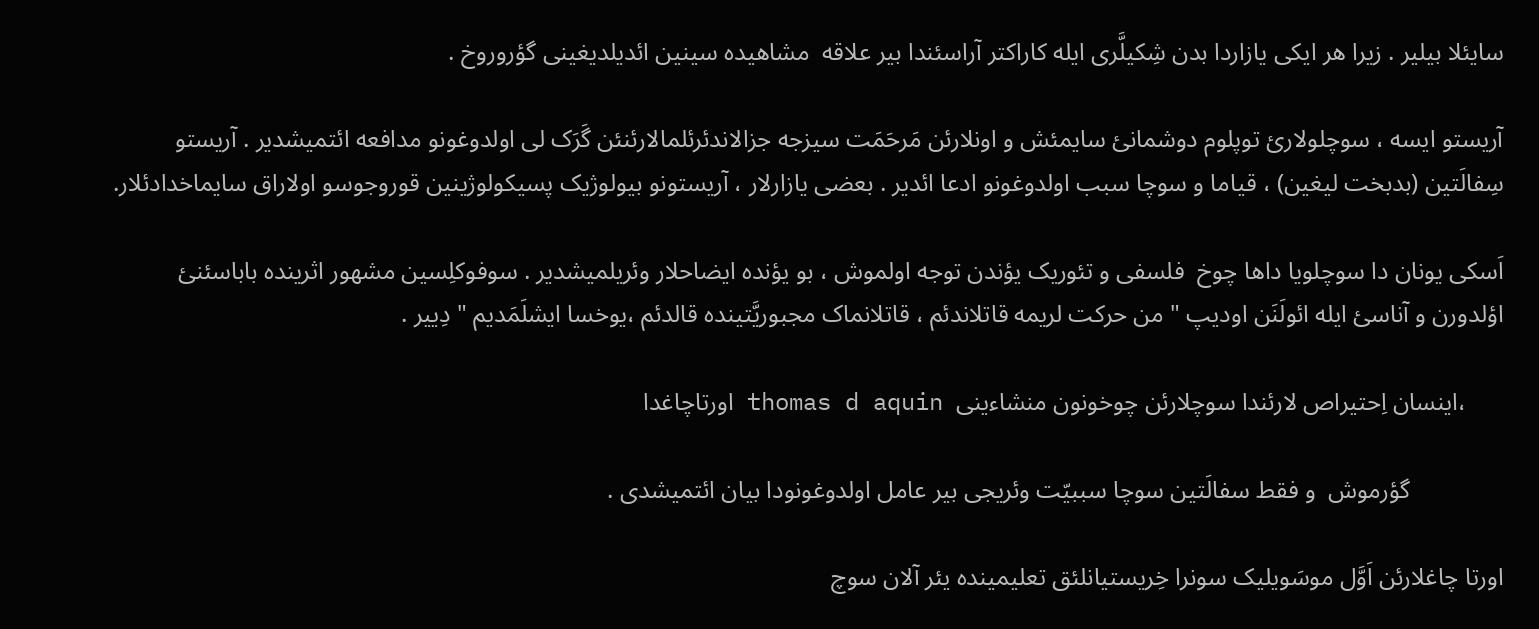سایئلا بیلیر . زیرا هر ایکی یازاردا بدن شِکیلَّری ایله کاراکتر آراسئندا بیر علاقه  مشاهیده سینین ائدیلدیغینی گؤروروخ .

آریستو ایسه ، سوچلولارئ توپلوم دوشمانئ سایمئش و اونلارئن مَرحَمَت سیزجه جزالاندئرئلمالارئنئن گَرَک لی اولدوغونو مدافعه ائتمیشدیر . آریستو سِفالَتین (بدبخت لیغین) ، قیاما و سوچا سبب اولدوغونو ادعا ائدیر . بعضی یازارلار ، آریستونو بیولوژیک پسیکولوژینین قوروجوسو اولاراق سایماخدادئلار.

اَسکی یونان دا سوچلویا داها چوخ  فلسفی و تئوریک یؤندن توجه اولموش ، بو یؤنده ایضاحلار وئریلمیشدیر . سوفوکلِسین مشهور اثرینده باباسئنئ اؤلدورن و آناسئ ایله ائولَنَن اودیپ " من حرکت لریمه قاتلاندئم ، قاتلانماک مجبوریَّتینده قالدئم ،یوخسا ایشلَمَدیم " دِییر .

      ،اینسان اِحتیراص لارئندا سوچلارئن چوخونون منشاءینی  thomas d aquin اورتاچاغدا

               گؤرموش  و فقط سفالَتین سوچا سببیّت وئریجی بیر عامل اولدوغونودا بیان ائتمیشدی .

اورتا چاغلارئن اَوَّل موسَویلیک سونرا خِریستیانلئق تعلیمینده یئر آلان سوچ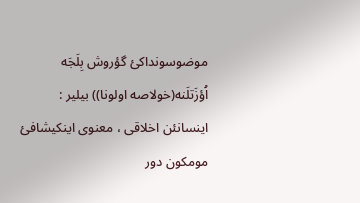موضوسونداکئ گؤروش بِلَجَه اُؤزَتلَنه(خولاصه اولونا)) بیلیر : اینسانئن اخلاقی ، معنوی اینکیشافئ مومکون دور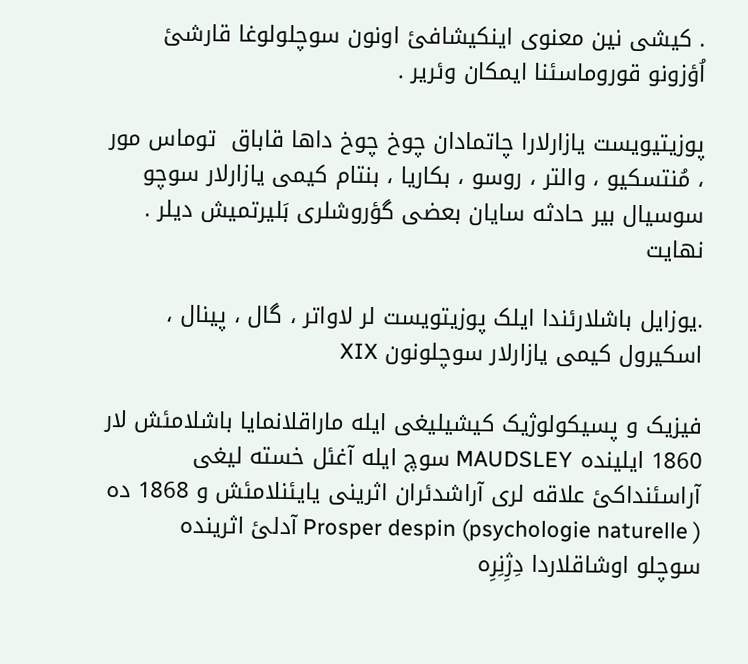. کیشی نین معنوی اینکیشافئ اونون سوچلولوغا قارشئ اُؤزونو قوروماسئنا ایمکان وئریر .

پوزیتیویست یازارلارا چاتمادان چوخ چوخ داها قاباق  توماس مور ، مُنتسکیو ، والتر ، روسو ، بکاریا ، بنتام کیمی یازارلار سوچو سوسیال بیر حادثه سایان بعضی گؤروشلری بَلیرتمیش دیلر . نهایت

.یوزایل باشلارئندا ایلک پوزیتویست لر لاواتر ، گال ، پینال ، اسکیرول کیمی یازارلار سوچلونون XIX

فیزیک و پسیکولوژیک کیشیلیغی ایله ماراقلانمایا باشلامئش لار 1860 ایلینده MAUDSLEY سوچ ایله آغئل خسته لیغی آراسئنداکئ علاقه لری آراشدئران اثرینی یایئنلامئش و 1868 ده Prosper despin (psychologie naturelle ) آدلئ اثرینده سوچلو اوشاقلاردا دِژِنِرِه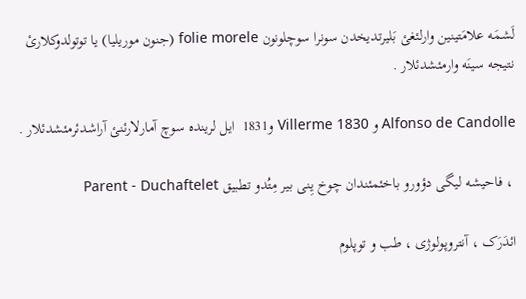لَشمَه علامَتینین وارلئغئ بَلیرتدیخدن سونرا سوچلونون folie morele (جنون موریلیا) یا توتولدوکلارئ نتیجه سینَه وارمئشدئلار .

Alfonso de Candolle و Villerme 1830 و1831  ایل لرینده سوچ آمارلارئنئ آراشدئرمئشدئلار .

 ، فاحیشه لیگی دؤورو باخئمئندان چوخ یِنی بیر مِتُدو تطبیق Parent - Duchaftelet

ائدَرَک ، آنتروپولوژی ، طب و توپلوم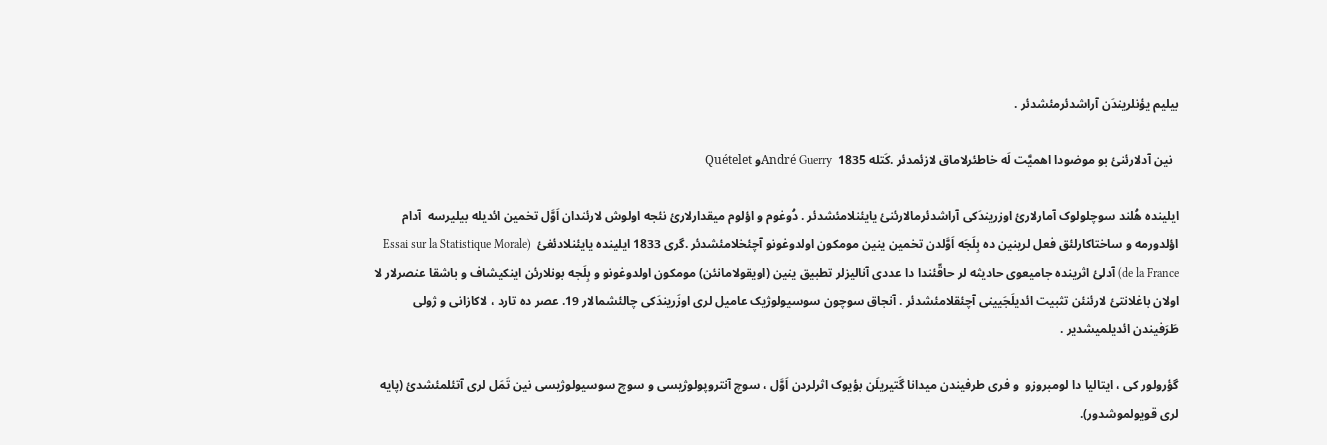بیلیم یؤنلریندَن آراشدئرمئشدئر .

  نین آدلارئنئ بو موضودا اهمیَّت لَه خاطئرلاماق لازئمدئر .کَتله 1835  André Guerryو Quételet

ایلینده هُلند سوچلولوک آمارلارئ اوزریندَکی آراشدئرمالارئنئ یایئنلامئشدئر . دُوغوم و اؤلوم میقدارلارئ نئجه اولوش لارئندان اَوَّل تخمین ائدیله بیلیرسه  آدام اؤلدورمه و ساختاکارلئق فعل لرینین ده بِلَجَه اَوَّلدن تخمین ینین مومکون اولدوغونو آچئخلامئشدئر .گری 1833 ایلینده یایئنلادئغئ  (Essai sur la Statistique Morale de la France) آدلئ اثرینده جامیعوی حادیثه لر حاقّئندا دا عددی آنالیزلر تطبیق ینین (اویقولامانئن) مومکون اولدوغونو و بِلَجه بونلارئن اینکیشاف و باشقا عنصرلار لا اولان باغلانتئ لارئنئن تثبیت ائدیلَجَیینی آچئقلامئشدئر . آنجاق سوچون سوسیولوژیک عامیل لری اوزَریندَکی چالئشمالار 19. عصر ده تارد ، لاکازانی و ژولی طَرَفیندن ائدیلمیشدیر .

گؤرولور کی ، ایتالیا دا لومبروزو  و فری طرفیندن میدانا گَتیریلَن بؤیوک اثرلردن اَوَّل ، سوچ آنتروپولوژیسی و سوچ سوسیولوژیسی نین تَمَل لری آتئلمئشدئ (پایه لری قویولموشدور).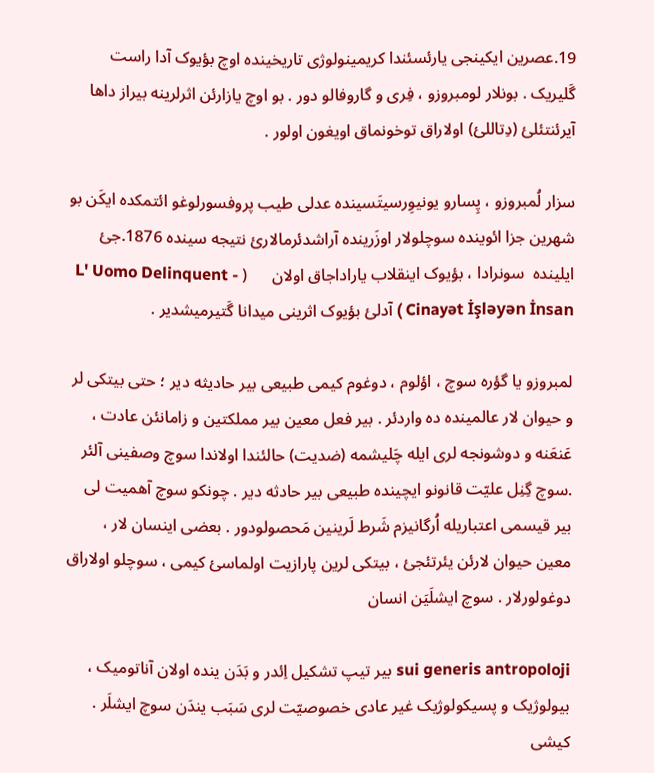19.عصرین ایکینجی یارئسئندا کریمینولوژی تاریخینده اوچ بؤیوک آدا راست گَلیریک . بونلار لومبروزو ، فِری و گاروفالو دور . بو اوچ یازارئن اثرلرینه بیراز داها آیرئنتئلئ (دِتاللئ) اولاراق توخونماق اویغون اولور .

سزار لُمبروزو ، پِسارو یونیوِرسیتَسینده عدلی طیب پروفسورلوغو ائتمکده ایکَن بو شهرین جزا ائوینده سوچلولار اوزَرینده آراشدئرمالارئ نتیجه سینده 1876.جئ ایلینده  سونرادا ، بؤیوک اینقلاب یاراداجاق اولان      ( L' Uomo Delinquent - Cinayət İşləyən İnsan ) آدلئ بؤیوک اثرینی میدانا گَتیرمیشدیر .

لمبروزو یا گؤره سوچ ، اؤلوم ، دوغوم کیمی طبیعی بیر حادیثه دیر ؛ حتی بیتکی لر و حیوان لار عالمینده ده واردئر . بیر فعل معین بیر مملکتین و زامانئن عادت ، عَنعَنه و دوشونجه لری ایله چَلیشمه (ضدیت) حالئندا اولاندا سوچ وصفینی آلئر .سوچ گِنِل علیّت قانونو ایچینده طبیعی بیر حادثه دیر . چونکو سوچ آهمیت لی بیر قیسمی اعتباریله اُرگانیزم شَرط لَرینین مَحصولودور . بعضی اینسان لار ، معین حیوان لارئن یئرتئجئ ، بیتکی لرین پارازیت اولماسئ کیمی ، سوچلو اولاراق دوغولورلار . سوچ ایشلَیَن انسان

sui generis antropoloji بیر تیپ تشکیل اِئدر و بَدَن ینده اولان آناتومیک ، بیولوژیک و پسیکولوژیک غیر عادی خصوصیّت لری سَبَب یندَن سوچ ایشلَر . کیشی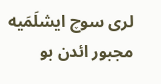لری سوچ ایشلَمَیه مجبور ائدن بو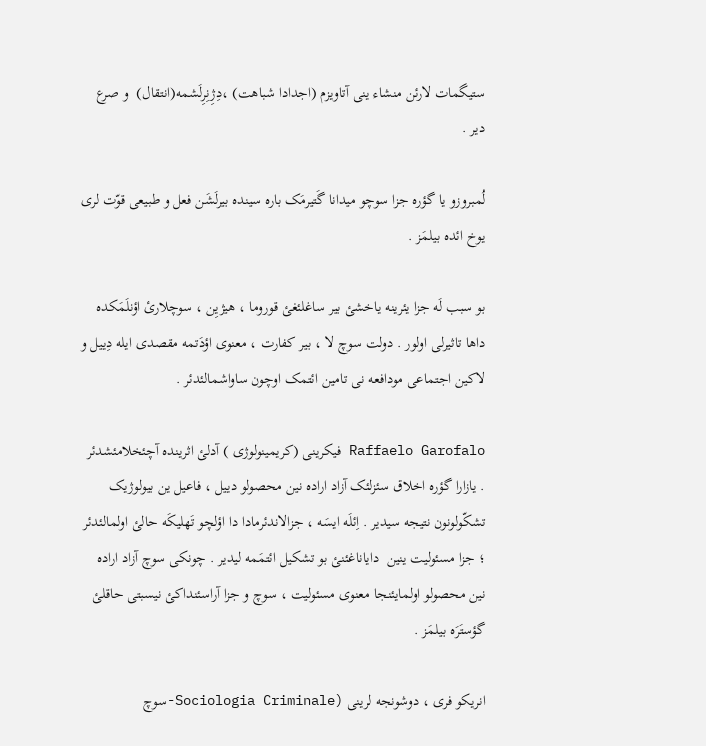ستیگمات لارئن منشاء ینی آتاویزم (اجدادا شباهت) ،دِژِنِرِلَشمه(انتقال)  و صرع دیر .

لُمبروزو یا گؤره جزا سوچو میدانا گَتیرمَک باره سینده بیرلَشَن فعل و طبیعی قوّت لری یوخ ائده بیلمَز .

بو سبب لَه جزا یئرینه یاخشئ بیر ساغلئغئ قوروما ، هیژیِن ، سوچلارئ اؤنلَمَکده داها تاثیرلی اولور . دولت سوچ لا ، بیر کفارت ، معنوی اؤدَتمه مقصدی ایله دِییل و لاکین اجتماعی مودافعه نی تامین ائتمک اوچون ساواشمالئدئر .

Raffaelo Garofalo فیکرینی (کریمینولوژی ) آدلئ اثرینده آچئخلامئشدئر . یازارا گؤره اخلاق سئزلئک آزاد اراده نین محصولو دییل ، فاعیل ین بیولوژیک تشکّولونون نتیجه سیدیر . اِئلَه ایسَه ، جزالاندئرمادا دا اؤلچو تَهلیکَه حالئ اولمالئدئر ؛ جزا مسئولیت ینین  دایاناغئنئ بو تشکیل ائتمَمه لیدیر . چونکی سوچ آزاد اراده نین محصولو اولمایئنجا معنوی مسئولیت ، سوچ و جزا آراسئنداکئ نیسبتی حاقلئ گؤستَرَه بیلمَز .

انریکو فری ، دوشونجه لرینی (Sociologia Criminale-سوچ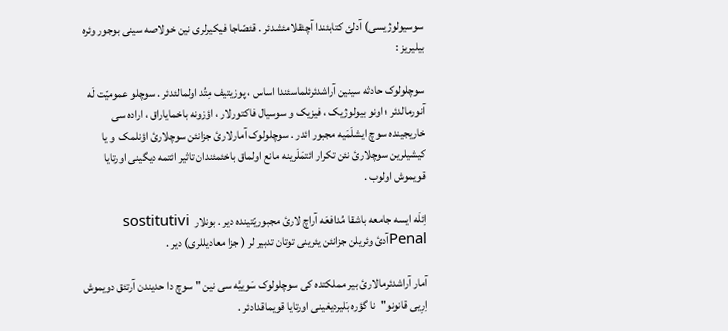سوسیولوژیسی) آدلئ کتابئندا آچئقلامئشدئر . قئصّاجا فیکیرلری نین خولاصه سینی بوجور وئره بیلیریز :

سوچلولوک حادثه سینین آراشدئرئلماسئندا اساس ، پوزیتیف مِتُد اولمالئدئر . سوچلو عمومیّت لَه آنورمالدئر ؛ اونو بیولوژیک ، فیزیک و سوسیال فاکتورلار ، اؤزونه باخمایاراق ، اراده سی خاریجینده سوچ ایشلَمَیه مجبور ائدر . سوچلولوک آمارلارئ جزانئن سوچلارئ اؤنلمک  و یا کیشیلرین سوچلارئ نئن تکرار ائتمَلَرینه مانع اولماق باخئمئندان تاثیر ائتمه دیگینی اورتایا قویموش اولوب .

اِئلَه ایسه جامعه باشقا مُدافعَه آراچ لارئ مجبوریّتینده دیر . بونلار  sostitutivi Penalآدئ وئریلن جزانئن یئرینی توتان تدبیر لر ( جزا معادیللری) دیر .

آمار آراشدئرمالارئ بیر مملکتده کی سوچلولوک سَوییَّه سی نین " سوچ دا حدیندن آرتئق دویموش اِرِیی قانونو"نا گؤره بَلیردیغینی اورتایا قویماقدادئر .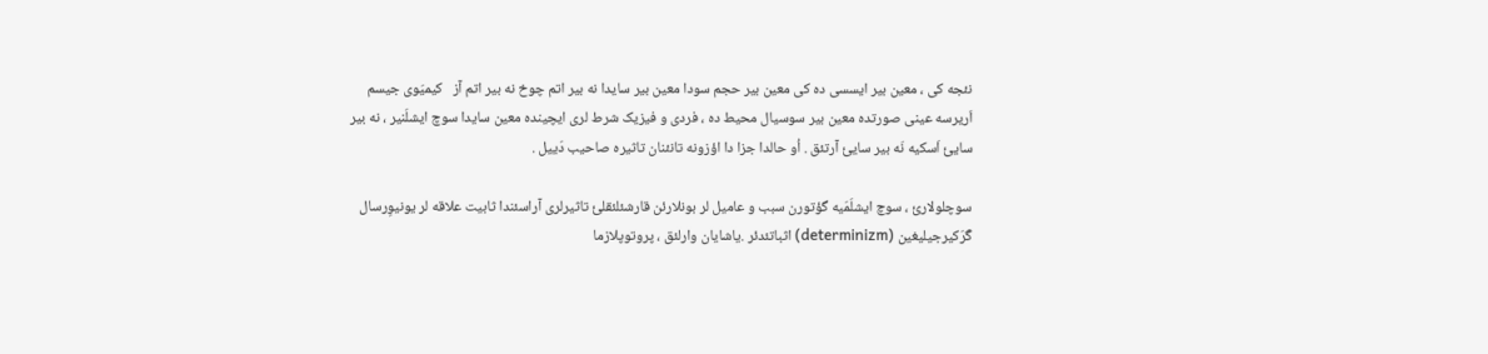نئجه کی ، معین بیر ایسسی ده کی معین بیر حجم سودا معین بیر سایدا نه بیر اتم چوخ نه بیر اتم آز   کیمیَوی جیسم اَریرسه عینی صورتده معین بیر سوسیال محیط ده ، فردی و فیزیک شرط لری ایچینده معین سایدا سوچ ایشلَنیر ، نه بیر سایئ اَسکیه نَه بیر سایئ آرتئق . اُو حالدا جزا دا اؤزونه تانئنان تاثیره صاحیب دَییل .

سوچلولارئ ، سوچ ایشلَمَیه گؤتورن سبب و عامیل لر بونلارئن قارشئلئقلئ تاثیرلری آراسئندا ثابیت علاقه لر یونیوِرسال گَرَکیرجیلیغین (determinizm) اثباتئدئر .یاشایان وارلئق ، پروتوپلازما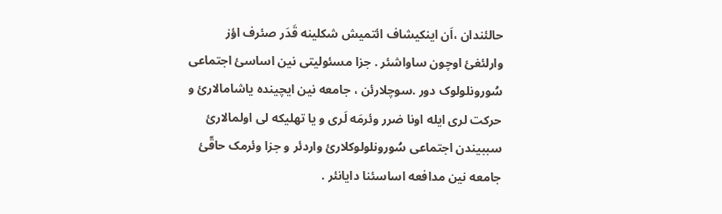حالئندان ،اَن اینکیشاف ائتمیش شکلینه قَدَر صئرف اؤز وارلئغئ اوچون ساواشئر . جزا مسئولیتی نین اساسئ اجتماعی سُورونلولوک دور .سوچلارئن ، جامعه نین ایچینده یاشامالارئ و حرکت لری ایله اونا ضرر وئرمَه لَری و یا تهلیکه لی اولمالارئ سببیندن اجتماعی سُورونلولوکلارئ واردئر و جزا وئرمک حاقّئ جامعه نین مدافعه اساسئنا دایانئر .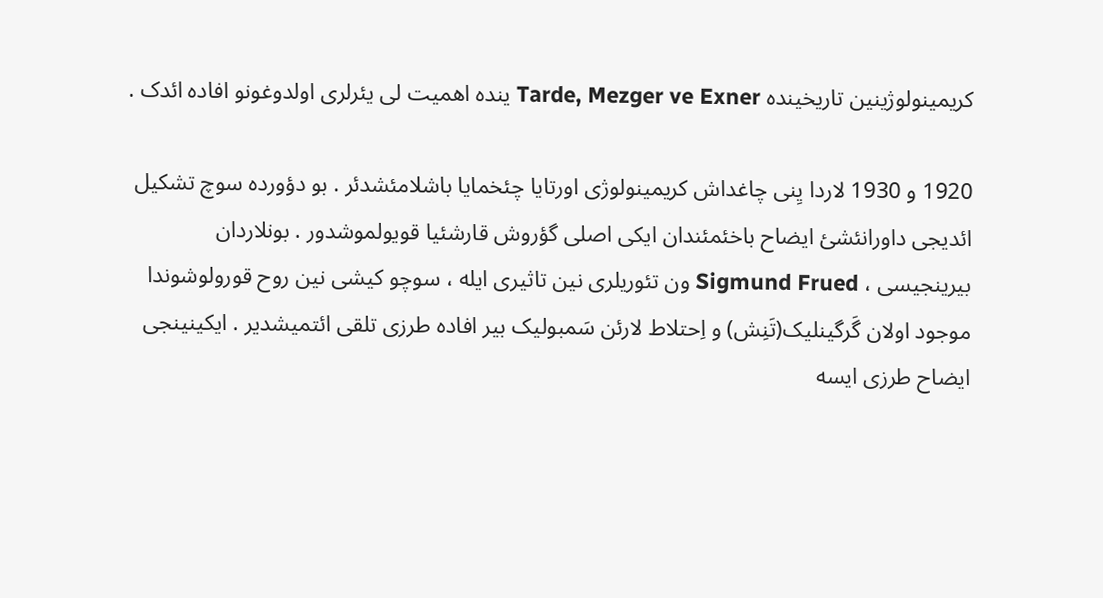کریمینولوژینین تاریخینده Tarde, Mezger ve Exner ینده اهمیت لی یئرلری اولدوغونو افاده ائدک .

1920 و 1930 لاردا یِنی چاغداش کریمینولوژی اورتایا چئخمایا باشلامئشدئر . بو دؤورده سوچ تشکیل ائدیجی داورانئشئ ایضاح باخئمئندان ایکی اصلی گؤروش قارشئیا قویولموشدور . بونلاردان بیرینجیسی ، Sigmund Frued ون تئوریلری نین تاثیری ایله ، سوچو کیشی نین روح قورولوشوندا موجود اولان گَرگینلیک(تَنِش) و اِحتلاط لارئن سَمبولیک بیر افاده طرزی تلقی ائتمیشدیر . ایکینینجی ایضاح طرزی ایسه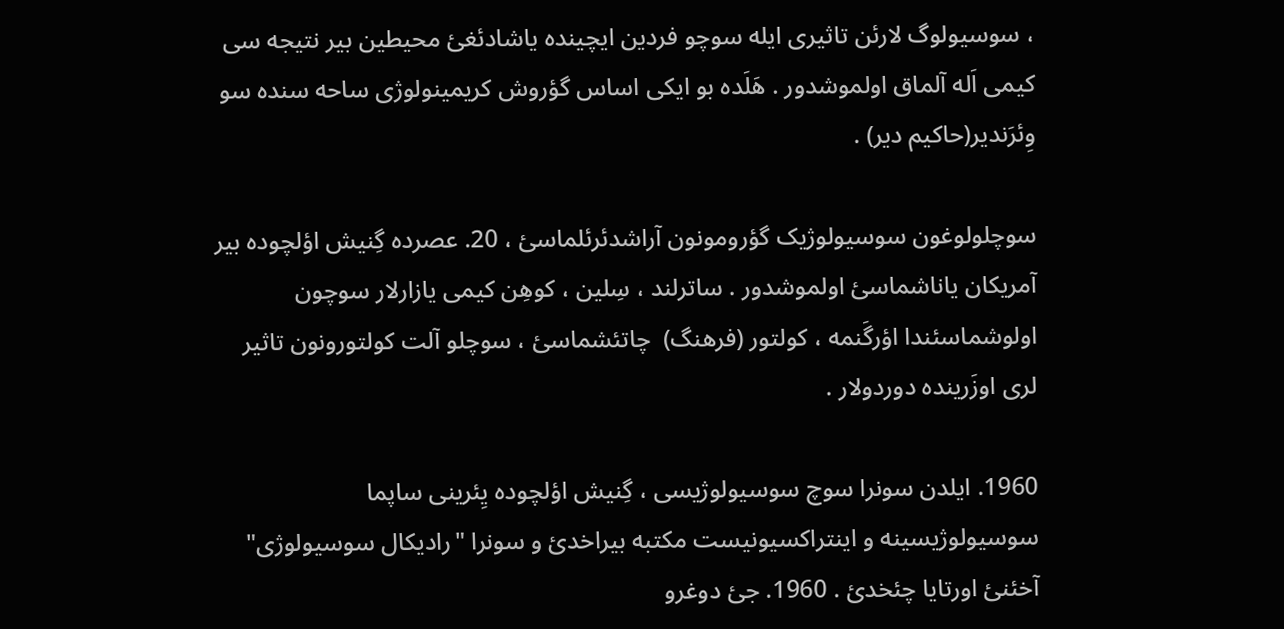، سوسیولوگ لارئن تاثیری ایله سوچو فردین ایچینده یاشادئغئ محیطین بیر نتیجه سی کیمی اَله آلماق اولموشدور . هَلَده بو ایکی اساس گؤروش کریمینولوژی ساحه سنده سو وِئرَندیر(حاکیم دیر) .

سوچلولوغون سوسیولوژیک گؤرومونون آراشدئرئلماسئ ، 20. عصرده گِنیش اؤلچوده بیر آمریکان یاناشماسئ اولموشدور . ساترلند ، سِلین ، کوهِن کیمی یازارلار سوچون اولوشماسئندا اؤرگَنمه ، کولتور (فرهنگ)  چاتئشماسئ ، سوچلو آلت کولتورونون تاثیر لری اوزَرینده دوردولار .

1960. ایلدن سونرا سوچ سوسیولوژیسی ، گِنیش اؤلچوده یِئرینی ساپما سوسیولوژیسینه و اینتراکسیونیست مکتبه بیراخدئ و سونرا "رادیکال سوسیولوژی" آخئنئ اورتایا چئخدئ . 1960. جئ دوغرو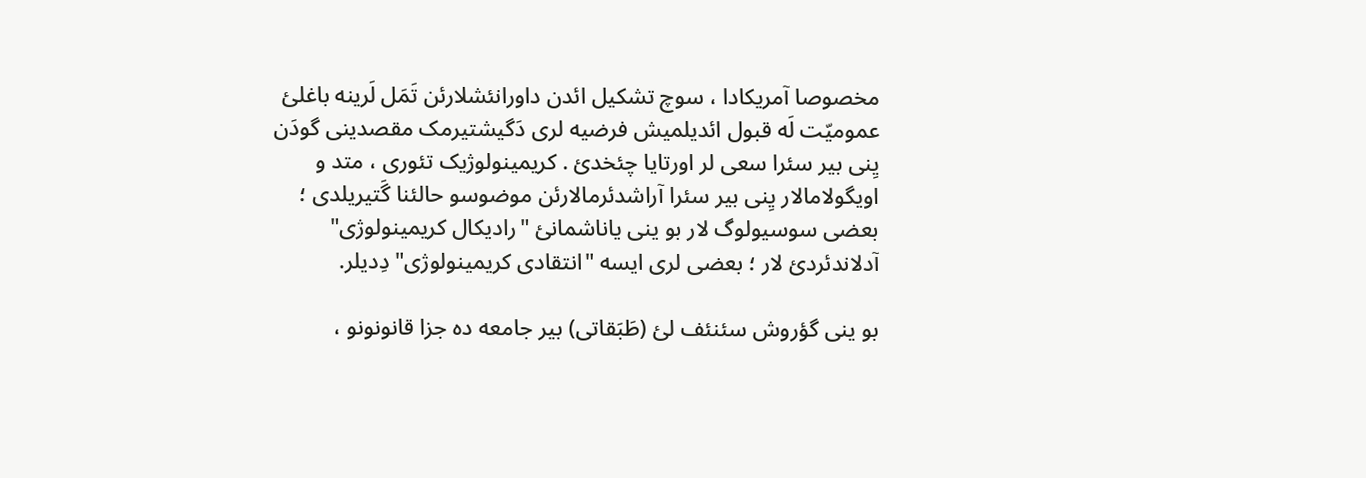مخصوصا آمریکادا ، سوچ تشکیل ائدن داورانئشلارئن تَمَل لَرینه باغلئ عمومیّت لَه قبول ائدیلمیش فرضیه لری دَگیشتیرمک مقصدینی گودَن یِنی بیر سئرا سعی لر اورتایا چئخدئ . کریمینولوژیک تئوری ، متد و اویگولامالار یِنی بیر سئرا آراشدئرمالارئن موضوسو حالئنا گَتیریلدی ؛ بعضی سوسیولوگ لار بو ینی یاناشمانئ "رادیکال کریمینولوژی" آدلاندئردئ لار ؛ بعضی لری ایسه "انتقادی کریمینولوژی" دِدیلر.

بو ینی گؤروش سئنئف لئ (طَبَقاتی) بیر جامعه ده جزا قانونونو ،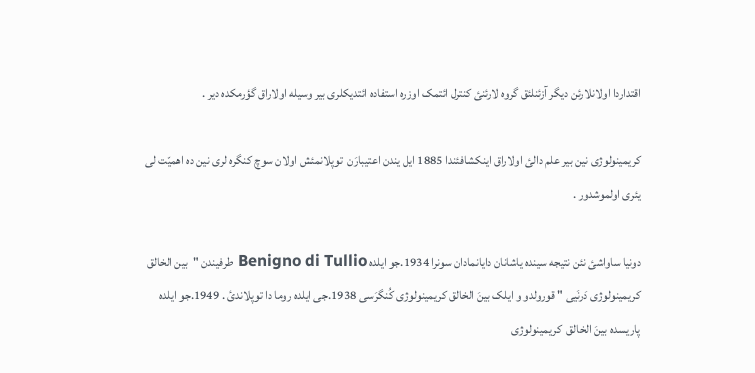اقتداردا اولانلارئن دیگر آزئنلئق گروه لارئنئ کنترل ائتمک اوزره استفاده ائتدیکلری بیر وسیله اولاراق گؤرمکده دیر .

کریمینولوژی نین بیر علم دالئ اولاراق اینکشافئندا 1885 ایل یندن اعتیبارَن  توپلانمئش اولان سوچ کنگره لری نین ده اهمیّت لی یئری اولموشدور .

دونیا ساواشئ نئن نتیجه سینده یاشانان دایانمادان سونرا 1934.جو ایلده Benigno di Tullio طرفیندن "بین الخالق کریمینولوژی دَرنَیی " قورولدو و ایلک بینَ الخالق کریمینولوژی کُنگرَسی 1938.جی ایلده روما دا توپلاندئ . 1949.جو ایلده پاریسده بینَ الخالق  کریمینولوژی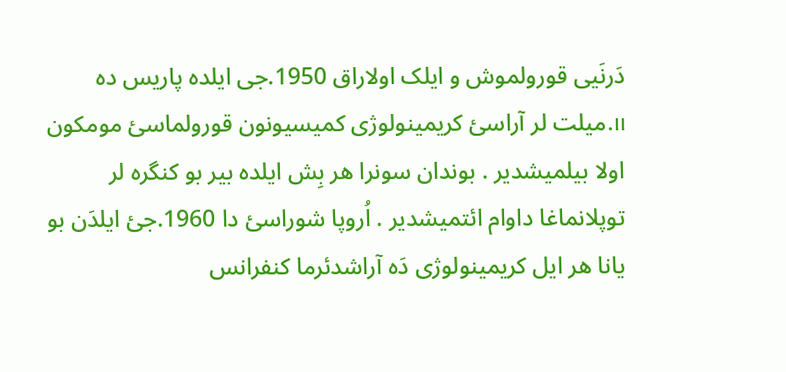دَرنَیی قورولموش و ایلک اولاراق 1950.جی ایلده پاریس ده ıı.میلت لر آراسئ کریمینولوژی کمیسیونون قورولماسئ مومکون اولا بیلمیشدیر . بوندان سونرا هر بِش ایلده بیر بو کنگره لر  توپلانماغا داوام ائتمیشدیر . اُروپا شوراسئ دا 1960.جئ ایلدَن بو یانا هر ایل کریمینولوژی دَه آراشدئرما کنفرانس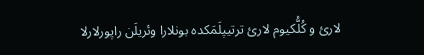لارئ و کُلُّکیوم لارئ ترتیپلَمَکده بونلارا وئریلَن راپورلارلا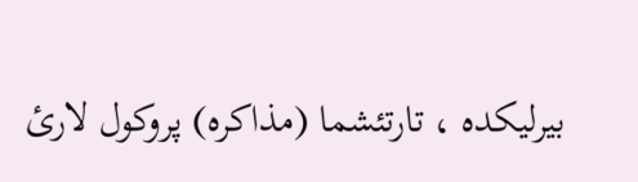بیرلیکده ، تارتئشما (مذاکره) پروکول لارئ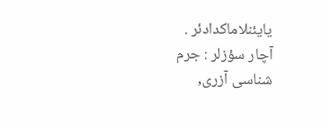یایئنلاماکدادئر .
آچار سؤزلر : جرم شناسی آزری,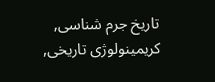تاریخ جرم شناسی, کریمینولوژی تاریخی,